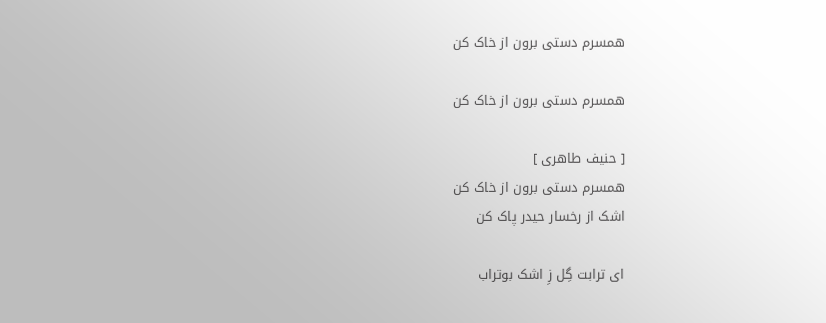همسرم دستی برون از خاک کن

همسرم دستی برون از خاک کن

[ حنیف طاهری ]
همسرم دستی برون از خاک کن
اشک از رخسار حیدر پاک کن

ای ترابت گِل زِ اشک بوتراب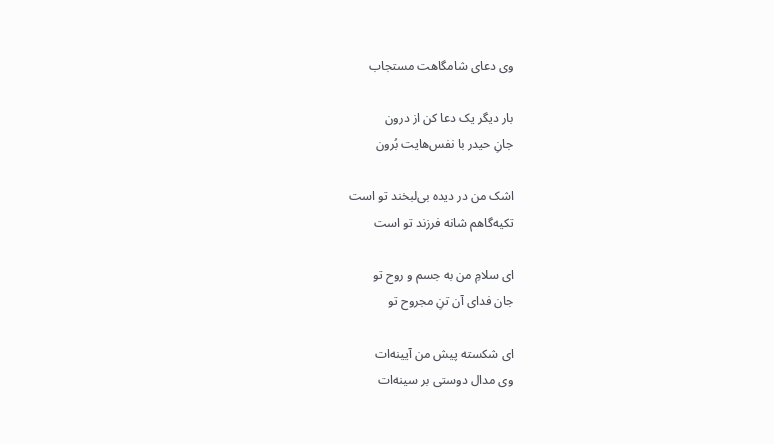وی دعای شامگاهت مستجاب

بار دیگر یک دعا کن از درون
جانِ حیدر با نفس‌هایت بُرون

اشک من در دیده بی‌لبخند تو است
تکیه‌‌گاهم شانه فرزند تو است

ای سلامِ من به جسم و روح تو
جان فدای آن تنِ مجروح تو

ای شکسته پیش من آیینه‌ات
وی مدال دوستی بر سینه‌ات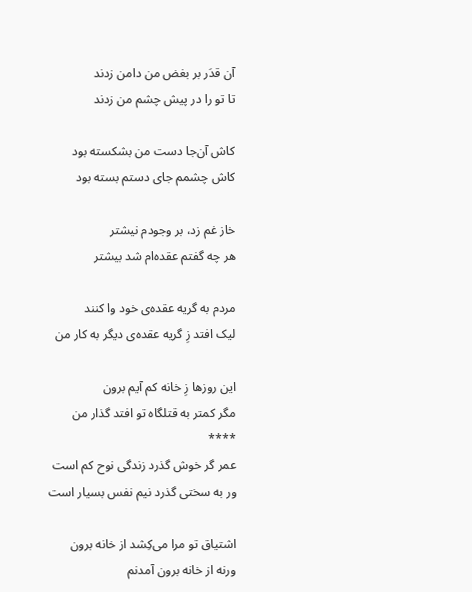آن قدَر بر بغض من دامن زدند
تا تو را در پیش چشم من زدند

کاش آن‌جا دست من بشکسته بود
کاش چشمم جای دستم بسته بود

خاز غم زد، بر وجودم نیشتر
هر چه گفتم عقده‌ام شد بیشتر

مردم به گریه عقده‌ی خود وا کنند
لیک افتد زِ گریه عقده‌ی دیگر به کار من

این روزها زِ خانه کم آیم برون
مگر کمتر به قتلگاه تو افتد گذار من
****
عمر گر خوش گذرد زندگی نوح کم است
ور به سختی گذرد نیم نفس بسیار است

اشتیاق تو مرا می‌کِشد از خانه برون
ورنه از خانه برون آمدنم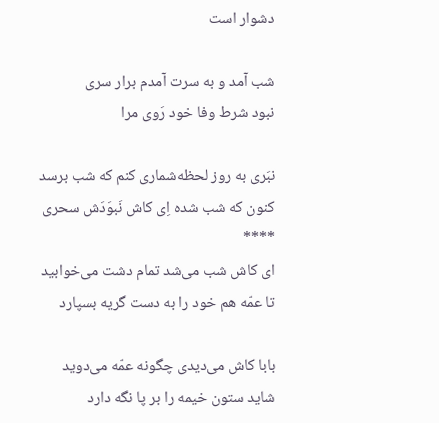دشوار است

شب آمد و به سرت آمدم برار سری
نبود شرط وفا خود رَوی مرا

نبَری به روز لحظه‌شماری کنم که شب برسد
کنون که شب شده‌ اِی کاش نَبوَدَش سحری
****
ای کاش شب می‌شد تمام دشت می‌خوابید
تا عمّه هم خود را به دست گریه بسپارد

بابا کاش می‌دیدی چگونه عمّه می‌دوید
شاید ستون خیمه را بر پا نگه دارد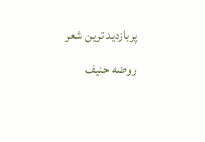پربازدید ترین شعر روضه حنیف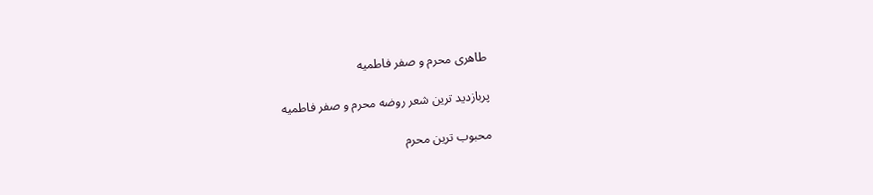طاهری محرم و صفر فاطمیه

پربازدید ترین شعر روضه محرم و صفر فاطمیه

محبوب ترین محرم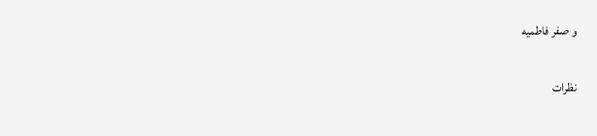و صفر فاطمیه

نظرات